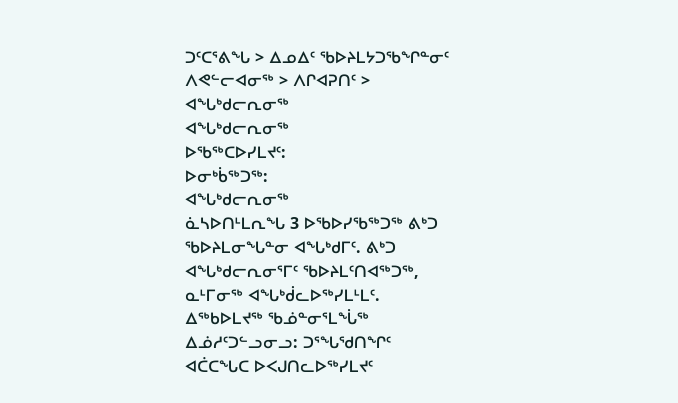ᑐᑦᑕᕐᕕᖓ > ᐃᓄᐃᑦ ᖃᐅᔨᒪᔭᑐᖃᖏᓐᓂᑦ ᐱᕙᓪᓕᐊᓂᖅ > ᐱᒋᐊᕈᑎᑦ > ᐊᖓᒃᑯᓕᕆᓂᖅ
ᐊᖓᒃᑯᓕᕆᓂᖅ
ᐅᖃᖅᑕᐅᓯᒪᔪᑦ:
ᐅᓂᒃᑳᖅᑐᖅ:
ᐊᖓᒃᑯᓕᕆᓂᖅ
ᓈᓴᐅᑎᒻᒪᕆᖓ 3 ᐅᖃᐅᓯᖃᖅᑐᖅ ᕕᒃᑐ ᖃᐅᔨᒪᓂᖓᓐᓂ ᐊᖓᒃᑯᒥᑦ. ᕕᒃᑐ ᐊᖓᒃᑯᓕᕆᓂᕐᒥᑦ ᖃᐅᔨᒪᑦᑎᐊᖅᑐᖅ, ᓇᒻᒥᓂᖅ ᐊᖓᒃᑰᓚᐅᖅᓯᒪᒻᒪᑦ. ᐃᖅᑲᐅᒪᔪᖅ ᖃᓅᓐᓂᕐᒪᖔᖅ ᐃᓅᓱᑦᑐᓪᓗᓂᓗ: ᑐᕐᖓᖁᑎᖏᑦ ᐊᑖᑕᖓᑕ ᐅᐸᒍᑎᓚᐅᖅᓯᒪᔪᑦ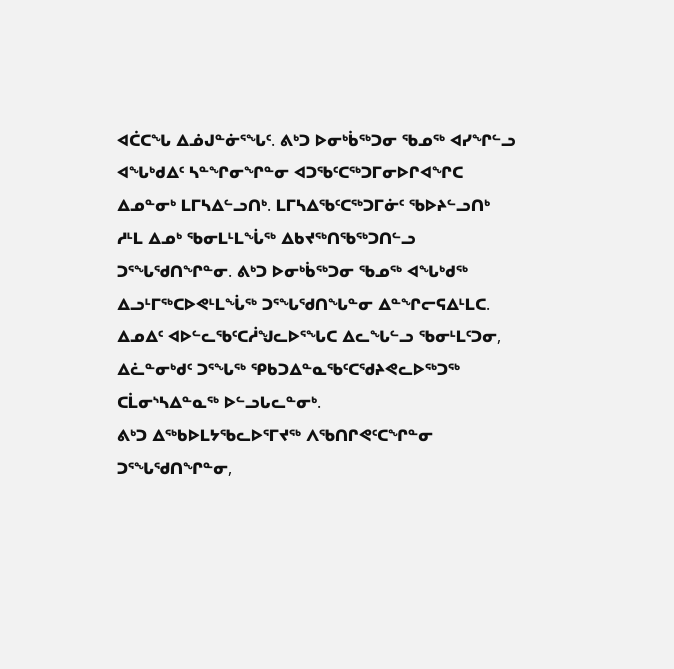ᐊᑖᑕᖓ ᐃᓅᒍᓐᓃᕐᖓᑦ. ᕕᒃᑐ ᐅᓂᒃᑳᖅᑐᓂ ᖃᓄᖅ ᐊᓯᖏᓪᓗ ᐊᖓᒃᑯᐃᑦ ᓴᓐᖏᓂᖏᓐᓂ ᐊᑐᖃᑦᑕᖅᑐᒥᓂᐅᒋᐊᖏᑕ ᐃᓄᓐᓂᒃ ᒪᒥᓴᐃᓪᓗᑎᒃ. ᒪᒥᓴᐃᖃᑦᑕᖅᑐᒥᓃᑦ ᖃᐅᔨᓪᓗᑎᒃ ᓱᒻᒪ ᐃᓄᒃ ᖃᓂᒪᒻᒪᖔᖅ ᐃᑲᔪᖅᑎᖃᖅᑐᑎᓪᓗ ᑐᕐᖓᖁᑎᖏᓐᓂ. ᕕᒃᑐ ᐅᓂᒃᑳᖅᑐᓂ ᖃᓄᖅ ᐊᖓᒃᑯᖅ ᐃᓗᒻᒥᖅᑕᐅᕙᒻᒪᖔᖅ ᑐᕐᖓᖁᑎᖓᓐᓂ ᐃᓐᖏᓕᕋᐃᒻᒪᑕ. ᐃᓄᐃᑦ ᐊᐅᓪᓚᖃᑦᑕᓲᖑᓚᐅᕐᖓᑕ ᐃᓚᖓᓪᓗ ᖃᓂᒻᒪᑦᑐᓂ, ᐃᓛᓐᓂᒃᑯᑦ ᑐᕐᖓᖅ ᕿᑲᑐᐃᓐᓇᖃᑦᑕᖁᔨᕙᓚᐅᖅᑐᖅ ᑕᒫᓂᔅᓴᐃᓐᓇᖅ ᐅᓪᓗᒐᓚᓐᓂᒃ.
ᕕᒃᑐ ᐃᖅᑲᐅᒪᔭᖃᓚᐅᕐᒥᔪᖅ ᐱᖃᑎᒋᕙᑦᑕᖏᓐᓂ ᑐᕐᖓᖁᑎᖏᓐᓂ,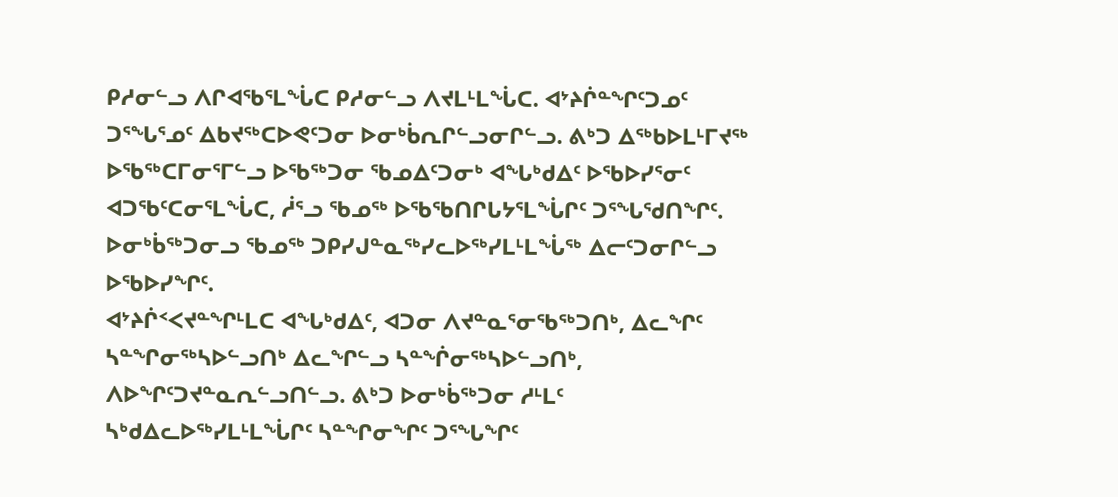ᑭᓱᓂᓪᓗ ᐱᒋᐊᖃᕐᒪᖔᑕ ᑭᓱᓂᓪᓗ ᐱᔪᒪᒻᒪᖔᑕ. ᐊᔾᔨᒌᓐᖏᑦᑐᓄᑦ ᑐᕐᖓᕐᓄᑦ ᐃᑲᔪᖅᑕᐅᕙᑦᑐᓂ ᐅᓂᒃᑳᕆᒋᓪᓗᓂᒋᓪᓗ. ᕕᒃᑐ ᐃᖅᑲᐅᒪᒻᒥᔪᖅ ᐅᖃᖅᑕᒥᓂᕐᒥᓪᓗ ᐅᖃᖅᑐᓂ ᖃᓄᐃᑦᑐᓂᒃ ᐊᖓᒃᑯᐃᑦ ᐅᖃᐅᓯᕐᓂᑦ ᐊᑐᖃᑦᑕᓂᕐᒪᖔᑕ, ᓲᕐᓗ ᖃᓄᖅ ᐅᖃᖃᑎᒋᒐᔭᕐᒪᖔᒋᑦ ᑐᕐᖓᖁᑎᖏᑦ.
ᐅᓂᒃᑳᖅᑐᓂᓗ ᖃᓄᖅ ᑐᑭᓯᒍᓐᓇᖅᓯᓚᐅᖅᓯᒪᒻᒪᖔᖅ ᐃᓕᑦᑐᓂᒋᓪᓗ ᐅᖃᐅᓯᖏᑦ.
ᐊᔾᔨᒌᑉᐸᔪᓐᖏᒻᒪᑕ ᐊᖓᒃᑯᐃᑦ, ᐊᑐᓂ ᐱᔪᓐᓇᕐᓂᖃᖅᑐᑎᒃ, ᐃᓚᖏᑦ ᓴᓐᖏᓂᖅᓴᐅᓪᓗᑎᒃ ᐃᓚᖏᓪᓗ ᓴᓐᖐᓂᖅᓴᐅᓪᓗᑎᒃ, ᐱᐅᖏᑦᑐᔪᓐᓇᕆᓪᓗᑎᓪᓗ. ᕕᒃᑐ ᐅᓂᒃᑳᖅᑐᓂ ᓱᒻᒪᑦ ᓴᒃᑯᐃᓚᐅᖅᓯᒪᒻᒪᖔᒋᑦ ᓴᓐᖏᓂᖏᑦ ᑐᕐᖓᖏᑦ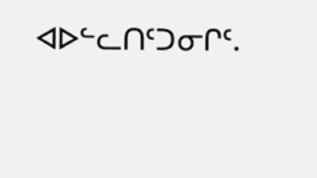ᐊᐅᓪᓚᑎᑦᑐᓂᒋᑦ.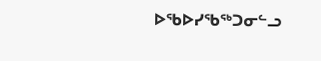ᐅᖃᐅᓯᖃᖅᑐᓂᓪᓗ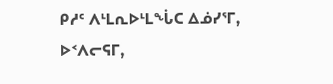ᑭᓱᑦ ᐱᒻᒪᕆᐅᒻᒪᖔᑕ ᐃᓅᓯᕐᒥ, ᐅᑉᐱᓕᕋᒥ,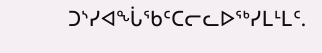ᑐᔅᓯᐊᖔᖃᑦᑕᓕᓚᐅᖅᓯᒪᒻᒪᑦ.